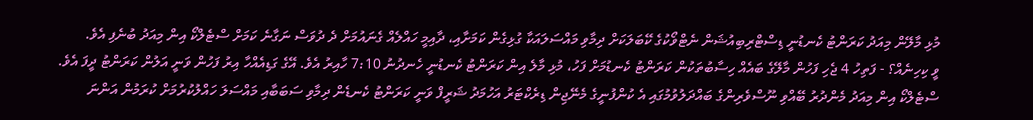މުޅި މާލޭން މިއަދު ކަރަންޓު ކެނޑުނީ ޑިސްޓްރިބިއުޝަން ނެޓްވޯކުގެ ކޭބަލަކަށް ދިމާވި މައްސަލައަކާ ގުޅިގެން ކަމަށާއި، ދާއިމީ ހައްލެއް ގެނައުމަށް ދެ ދުވަސް ނަގާނެ ކަމަށް ސްޓެލްކޯ އިން މިއަދު ބުނެފި އެވެ.
ވީ ކިހިނެއް؟ - ފަތިހު 4 ޖެހި ފަހުން މާލޭގެ ބައެއް ހިސާބުތަކުން ކަރަންޓު ކެނޑުމަށް ފަހު، މުޅި މާލެ އިން ކަރަންޓު ކެނޑުނީ ހެނދުނު 7:10 ހާއިރު އެވެ. އޭގެ ގަޑިއެއްހާ އިރު ފަހުން ވަނީ އަލުން ކަރަންޓު ދީފަ އެވެ.
ސްޓެލްކޯ އިން މިއަދު މެންދުރު ބޭއްވި ނޫސްވެރިންގެ ބައްދަލުވުމުގައި އެ ކުންފުނީގެ މެނޭޖިން ޑިރެކްޓަރު އަހުމަދު ޝަރީފް ވަނީ ކަރަންޓު ކެނޑެން ދިމާވި ސަބަބާއި މައްސަލަ ހައްލުކުރުމަށް ކުރަމުން އަންނަ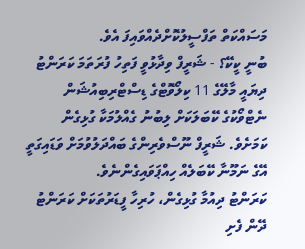މަސައްކަތް ތަފްސީލުކޮށްދެއްވައިފަ އެވެ.
ބުނީ ކީކޭ؟ - ޝަރީފް ވިދާޅުވީ ފަތިހު ފުރަތަމަ ކަރަންޓު ދިޔައީ މާލޭގެ 11 ކިލޯވޮޓްގެ ޑިސްޓްރިބިއުޝަން ނެޓްވޯކުގެ ކޭބަލަކަށް ލިބުނު ގެއްލުމަކާ ގުޅިގެން ކަމަށެވެ. ޝަރީފް ނޫސްވެރިންގެ ބައްދަލުވުމަށް ވަޑައިގަތީ އޭގެ ނަމޫނާ ކޭބަލެއް ހިއްޕަވައިގެންނެވެ.
ކަރަންޓު ދިއުމާ ގުޅިގެން، ހުރިހާ ފީޑަރުތަކަށް ކަރަންޓު ދޭން ފެށި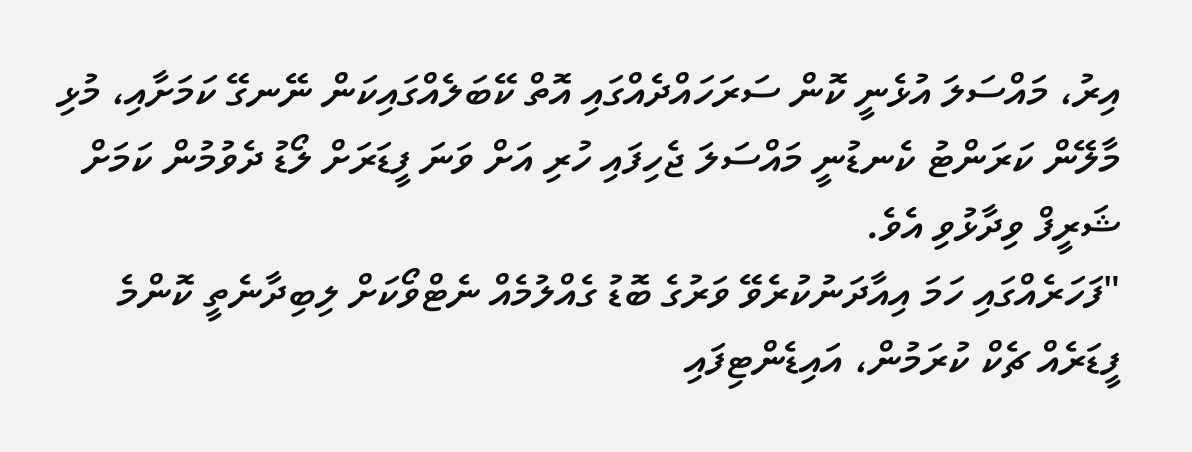އިރު، މައްސަލަ އުޅެނީ ކޮން ސަރަހައްދެއްގައި އޮތް ކޭބަލެއްގައިކަން ނޭނގޭ ކަމަށާއި، މުޅި މާލޭން ކަރަންޓު ކެނޑުނީ މައްސަލަ ޖެހިފައި ހުރި އަށް ވަނަ ފީޑަރަށް ލޯޑު ދެވުމުން ކަމަށް ޝަރީފް ވިދާޅުވި އެވެ.
"ފަހަރެއްގައި ހަމަ އިއާދަނުކުރެވޭ ވަރުގެ ބޮޑު ގެއްލުމެއް ނެޓްވޯކަށް ލިބިދާނެތީ ކޮންމެ ފީޑަރެއް ޗެކް ކުރަމުން، އައިޑެންޓިފައި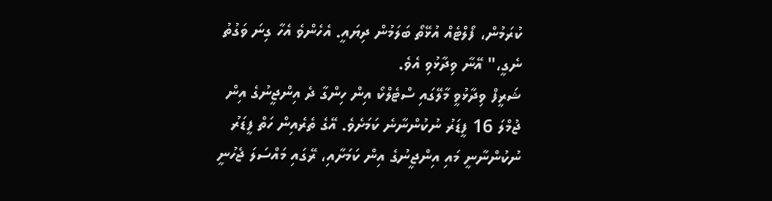ކުރަމުން، ފޯލްޓެއް އުޅޭތޯ ބަލަމުން ދިޔައީ. އެހެންވެ އެހާ ގިނަ ވަގުތު ނެގީ،" އޭނާ ވިދާޅުވި އެވެ.
ޝަރީފް ވިދާޅުވީ މާލޭގައި ސްޓެލްކޯ އިން ހިންގާ ދެ އިންޖީނުގެ އިން ޖުމްލަ 16 ފީޑަރު ނުކުންނާނެ ކަމަށެވެ. އޭގެ ތެރެއިން ހަތް ފީޑަރު ނުކުންނާނީ މައި އިންޖީނުގެ އިން ކަމަށާއި، ރޭގައި މައްސަލަ ޖެހުނީ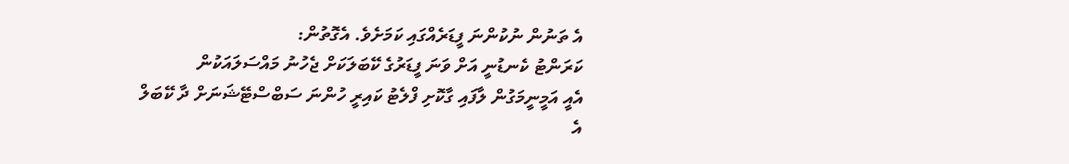އެ ތަނުން ނުކުންނަ ފީޑަރެއްގައި ކަމަށެވެ. އެގޮތުން:
ކަރަންޓު ކެނޑުނީ އަށް ވަނަ ފީޑަރުގެ ކޭބަލަކަށް ޖެހުނު މައްސަލައަކުން
އެއީ އަމީނީމަގުން ލާފައި ގާކޮށި ފްލެޓު ކައިރީ ހުންނަ ސަބްސްޓޭޝަނަށް ދާ ކޭބަލް
އެ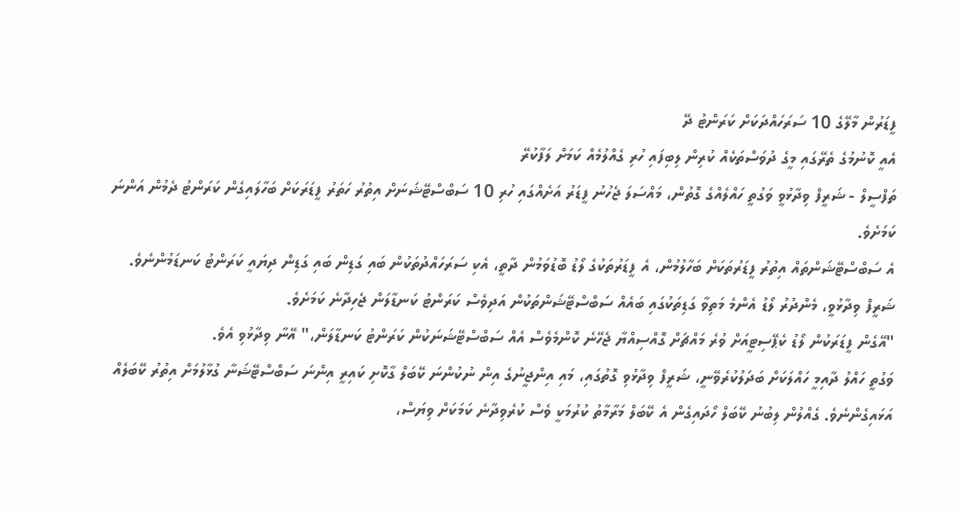ފީޑަރުން މާލޭގެ 10 ސަރަހައްދަކަށް ކަރަންޓު ދޭ
އެއީ ކޮނުމުގެ ތެރޭގައި މީގެ ދުވަސްތަކެއް ކުރިން ލިބިފައި ހުރި ގެއްލުމެއް ކަމަށް ލަފާކުރޭ
ތަފްސީލް - ޝަރީފް ވިދާޅުވީ ވަގުތީ ހައްލެއްގެ ގޮތުން، މައްސަލަ ޖެހުނު ފީޑަރު އަށެއްގައި ހުރި 10 ސަބްސްޓޭޝަނަށް އިތުރު ހަތަރު ފީޑަރަކަށް ބަހާލައިގެން ކަރަންޓު ދެމުން އަންނަ ކަމަށެވެ.
އެ ސަބްސްޓޭޝަންތައް އިތުރު ފީޑަރުތަކަށް ބަހާލުމުން، އެ ފީޑަރުތަކުގެ ލޯޑު ބޮޑުވަމުން ދާތީ، އެކި ސަރަހައްދުތަކުން ބައި ގަޑިން ބައި ގަޑިން ދިޔައީ ކަރަންޓު ކަނޑަމުންނެވެ. ޝަރީފް ވިދާޅުވީ، މެންދުރު ލޯޑު އެންމެ މަތިވާ ގަޑިތަކުގައި ބައެއް ސަބްސްޓޭޝަންތަކުން އަދިވެސް ކަރަންޓު ކަނޑާލަން ޖެހިދާނެ ކަމަށެވެ.
"އޭގެން ފީޑަރަކުން ލޯޑު ކެޕޭސިޓީއަށް ވުރެ މައްޗަށް ގޮއްސިއްޔާ ޖެހޭނެ ކޮންމެވެސް އެއް ސަބްސްޓޭޝަނަކުން ކަރަންޓު ކަނޑާލަން،" އޭނާ ވިދާޅުވި އެވެ.
ވަގުތީ ހައްލު ދާއިމީ ހައްލަކަށް ބަދަލުކުރެވޭނީ، ޝަރީފް ވިދާޅުވި ގޮތުގައި، މައި އިންޖީނުގެ އިން ނުކުންނަ ކޭބަލް ގާކޮށި ކައިރީ އިންނަ ސަބްސްޓޭޝަނާ ގުޅާލުމަށް އިތުރު ކޭބަލެއް އަޅައިގެންނެވެ. ގެއްލުން ލިބުނު ކޭބަލް ހޯދައިގެން އެ ކޭބަލް މަރާމާތު ކުރުމަކީ ވެސް ކުރެވިދާނެ ކަމަކަށް ވިޔަސް،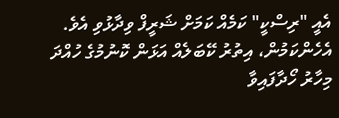އެއީ "ރިސްކީ" ކަމެއް ކަމަށް ޝަރީފް ވިދާޅުވި އެވެ.
އެހެންކަމުން، އިތުރު ކޭބަލެއް އަޅަން ކޮނުމުގެ ހުއްދަ މިހާރު ހޯދާފައިވާ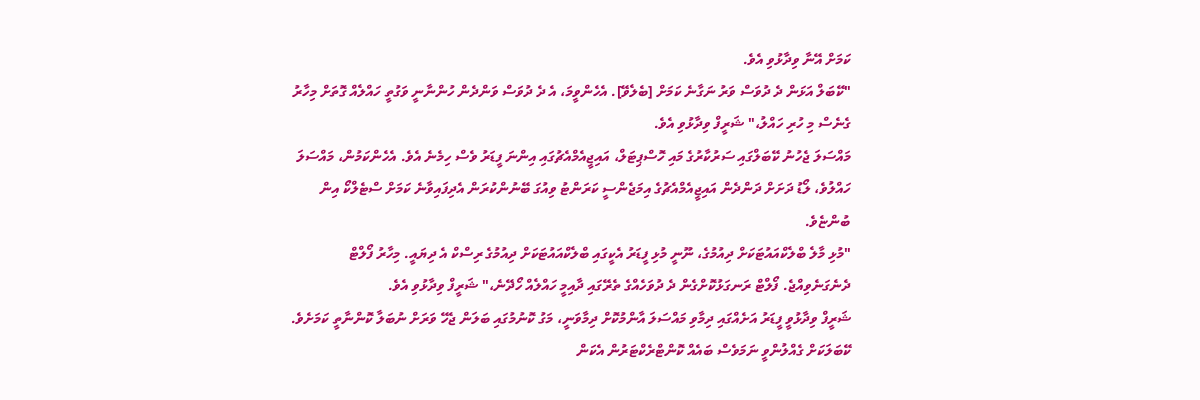ކަމަށް އޭނާ ވިދާޅުވި އެވެ.
"ކޭބަލް އަޅަން ދެ ދުވަސް ވަރު ނަގާނެ ކަމަށް [ބެލެވޭ]. އެހެންވީމަ، އެ ދެ ދުވަސް ވަންދެން ހުންނާނީ ވަގުތީ ހައްލެއް ގޮތަށް މިހާރު ގެނެސް މި ހުރި ހައްލު،" ޝަރީފް ވިދާޅުވި އެވެ.
މައްސަލަ ޖެހުނު ކޭބަލްގައި ސަރުކާރުގެ މައި ހޮސްޕިޓަލް، އައިޖީއެމްއެޗުގައި އިންނަ ފީޑަރު ވެސް ހިމެނެ އެވެ. އެހެންކަމުން، މައްސަލަ ހައްލުވެ، ލޯޑު ދަށަށް ދަންދެން އައިޖީއެމްއެޗުގެ އިމަޖެންސީ ކަރަންޓު ވިއުގަ ބޭނުންކުރަން އެދިފައިވާނެ ކަމަށް ސްޓެލްކޯ އިން ބުންޏެވެ.
"މުޅި މާލެ ބްލެކްއައުޓަކަށް ދިއުމުގެ، ނޫނީ މުޅި ފީޑަރު އެކީގައި ބްލެކްއައުޓަކަށް ދިއުމުގެ ރިސްކް އެ ދިޔައީ. މިހާރު ފޯލްޓް ދެނެގަނެވިއްޖެ. ފޯލްޓް ރަނގަޅުކޮށްގެން ދެ ދުވަހެއްގެ ތެރޭގައި ދާއިމީ ހައްލެއް ހޯދޭނެ،" ޝަރީފް ވިދާޅުވި އެވެ.
ޝަރީފް ވިދާޅުވީ ފީޑަރު އަށެއްގައި ދިމާވި މައްސަލަ އާންމުކޮށް ދިމާވަނީ، މަގު ކޮނުމުގައި ބަލަން ޖެހޭ ވަރަށް ނުބަލާ ކޮންނާތީ ކަމަށެވެ. ކޭބަލަކަށް ގެއްލުންވީ ނަމަވެސް ބައެއް ކޮންޓްރެކްޓަރުން އެކަން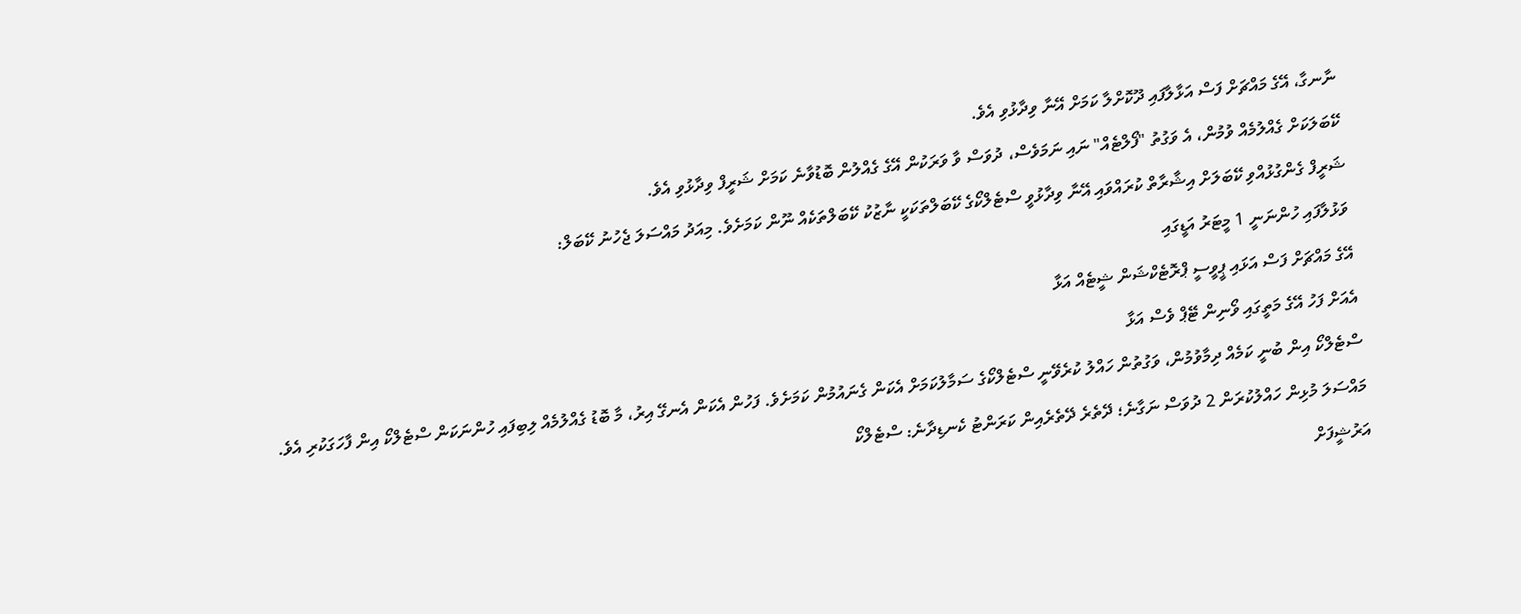ނާނގާ، އޭގެ މައްޗަށް ފަސް އަޅާލާފައި ދޫކޮށްލާ ކަމަށް އޭނާ ވިދާޅުވި އެވެ.
ކޭބަލަކަށް ގެއްލުމެއް ވުމުން، އެ ވަގުތު "ފޯލްޓެއް" ނައި ނަމަވެސް، ދުވަސް ވާ ވަރަކުން އޭގެ ގެއްލުން ބޮޑުވާނެ ކަމަށް ޝަރީފް ވިދާޅުވި އެވެ.
ޝަރީފް ގެންގުޅުއްވި ކޭބަލަށް އިޝާރާތް ކުރައްވައި އޭނާ ވިދާޅުވީ ސްޓެލްކޯގެ ކޭބަލްތަކަކީ ނާޒުކު ކޭބަލްތަކެއް ނޫން ކަމަށެވެ. މިއަދު މައްސަލަ ޖެހުނު ކޭބަލް:
ވަޅުލާފައި ހުންނަނީ 1 މީޓަރު އަޑީގައި
އޭގެ މައްޗަށް ފަސް އަޅައި ޕީވީސީ ޕްރޮޓެކްޝަން ޝީޓެއް އަޅާ
އެއަށް ފަހު އޭގެ މަތީގައި ވޯނިން ޓޭޕް ވެސް އަޅާ
ސްޓެލްކޯ އިން ބުނީ ކަމެއް ދިމާވުމުން، ވަގުތުން ހައްލު ކުރެވޭނީ ސްޓެލްކޯގެ ސަމާލުކަމަށް އެކަން ގެނައުމުން ކަމަށެވެ. ފަހުން އެކަން އެނގޭ އިރު، މާ ބޮޑު ގެއްލުމެއް ލިބިފައި ހުންނަކަން ސްޓެލްކޯ އިން ފާހަގަކުރި އެވެ.
މައްސަލަ މުޅިން ހައްލުކުރަން 2 ދުވަސް ނަގާނެ؛ ދޭތެރެ ދޭތެރެއިން ކަރަންޓު ކެނޑިދާނެ: ސްޓެލްކޯ
އަރުޝީފަށް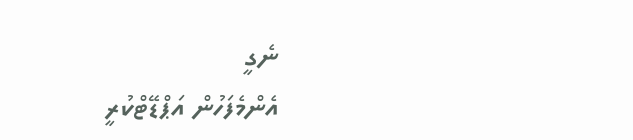ނެގީ
އެންމެފަހުން އަޕްޑޭޓްކުރީ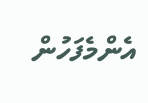އެންމެފަހުން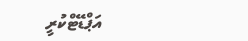އަޕްޑޭޓްކުރީ